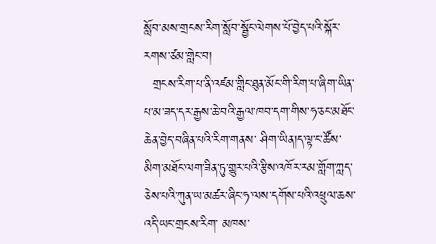སློབ་མས་གྲངས་རིག་སློབ་སྦྱོང་ལེགས་པོ་བྱེད་པའི་སྐོར་རགས་ཙམ་གླེང་བ།
  གྲངས་རིག་པ་ནི་འཛམ་གླིང་ཐུན་མོང་གི་རིག་པ་ཞིག་ཡིན་པ་མ་ཟད་དར་རྒྱས་ཆེ་བའི་རྒྱལ་ཁབ་དག་གིས་ཧ་ཅང་མཐོང་ཆེན་བྱེད་བཞིན་པའི་རིག་གནས་ ཤིག་ཡིན།ད་ལྟ་ང་ཚོས་མིག་མཐོང་ལག་ཟིན་ཏུ་གྱུར་པའི་རྩིས་འཁོར་རམ་གློག་ཀླད་ཅེས་པའི་ཀུན་ཡ་མཚར་ཞིང་ཧ་ལས་དགོས་པའི་འཕྲུལ་ཆས་འདི་ཡང་གྲངས་རིག་ མཁས་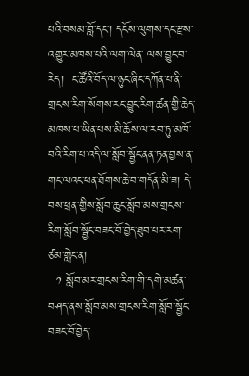པའི་བསམ་བློ་དང་། དངོས་ལུགས་དང་རྫས་འགྱུར་མཁས་པའི་ལག་ལེན་ ལས་བྱུང་བ་རེད།  ང་ཚོའི་བོད་ལ་ཉུང་ཞིང་དཀོན་པ་ནི་གྲངས་རིག་སོགས་རང་བྱུང་རིག་ཚན་གྱི་ཆེད་མཁས་པ་ཡིན་པས་མི་ཆོས་ལ་རབ་ཏུ་མཁོ་བའི་རིག་པ་འདི་ལ་སློབ་སྦྱོང་ནན་ཏན་བྱས་ན་གང་ལའང་ཕན་ཐོགས་ཆེ་བ་གདོན་མི་ཟ། དེ་བས་ཕྲན་གྱིས་སློབ་ཆུང་སློབ་མས་གྲངས་རིག་སློབ་སྦྱོང་བཟང་བོ་བྱེད་ཐུབ་པར་རག་ཙམ་གླེང་ན།
  ༡ སློབ་མར་གྲངས་རིག་གི་དགེ་མཚན་བཤད་ནས་སློབ་མས་གྲངས་རིག་སློབ་སྦྱོང་བཟང་བོ་བྱེད་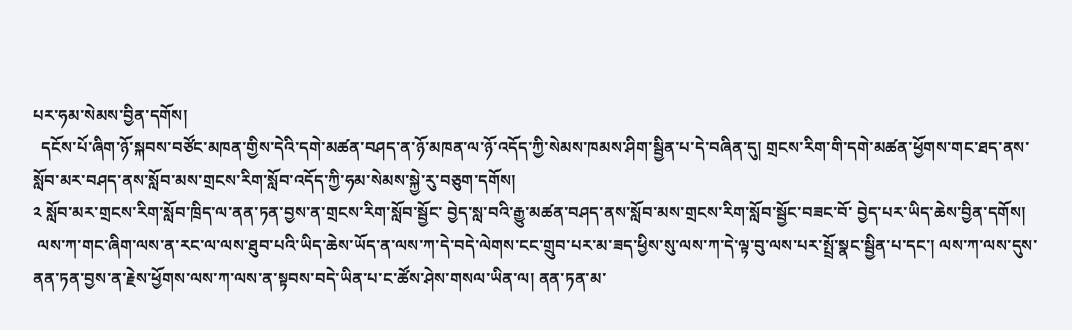པར་ཧམ་སེམས་བྱིན་དགོས།
  དངོས་པོ་ཞིག་ཉོ་སྐབས་བཙོང་མཁན་གྱིས་དེའི་དགེ་མཚན་བཤད་ན་ཉོ་མཁན་ལ་ཉོ་འདོད་ཀྱི་སེམས་ཁམས་ཤིག་སྦྱིན་པ་དེ་བཞིན་དུ། གྲངས་རིག་གི་དགེ་མཚན་ཕྱོགས་གང་ཐད་ནས་སློབ་མར་བཤད་ནས་སློབ་མས་གྲངས་རིག་སློབ་འདོད་ཀྱི་ཧམ་སེམས་སྐྱེ་རུ་བཅུག་དགོས།
༢ སློབ་མར་གྲངས་རིག་སློབ་ཁྲིད་ལ་ནན་ཏན་བྱས་ན་གྲངས་རིག་སློབ་སྦྱོང་ བྱེད་སླ་བའི་རྒྱུ་མཚན་བཤད་ནས་སློབ་མས་གྲངས་རིག་སློབ་སྦྱོང་བཟང་བོ་ བྱེད་པར་ཡིད་ཆེས་བྱིན་དགོས།
 ལས་ཀ་གང་ཞིག་ལས་ན་རང་ལ་ལས་ཐུབ་པའི་ཡིད་ཆེས་ཡོད་ན་ལས་ཀ་དེ་བདེ་ལེགས་ངང་གྲུབ་པར་མ་ཟད་ཕྱིས་སུ་ལས་ཀ་དེ་ལྟ་བུ་ལས་པར་སྤྲོ་སྣང་སྦྱིན་པ་དང་། ལས་ཀ་ལས་དུས་ནན་ཏན་བྱས་ན་རྗེས་ཕྱོགས་ལས་ཀ་ལས་ན་སྟབས་བདེ་ཡིན་པ་ང་ཚོས་ཤེས་གསལ་ཡིན་ལ། ནན་ཏན་མ་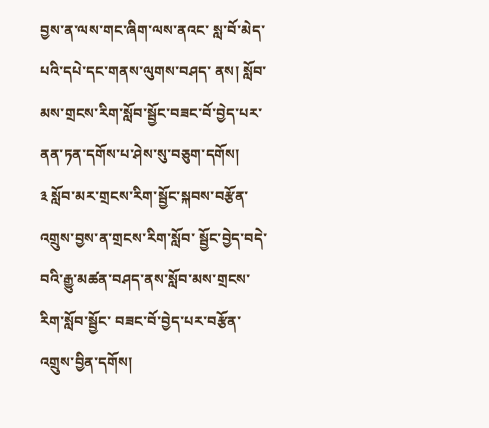བྱས་ན་ལས་གང་ཞིག་ལས་ནའང་ སླ་བོ་མེད་པའི་དཔེ་དང་གནས་ལུགས་བཤད་ ནས། སློབ་མས་གྲངས་རིག་སློབ་སྦྱོང་བཟང་བོ་བྱེད་པར་ནན་ཏན་དགོས་པ་ཤེས་སུ་བཅུག་དགོས།
༣ སློབ་མར་གྲངས་རིག་སྦྱོང་སྐབས་བརྩོན་འགྲུས་བྱས་ན་གྲངས་རིག་སློབ་ སྦྱོང་བྱེད་བདེ་བའི་རྒྱུ་མཚན་བཤད་ནས་སློབ་མས་གྲངས་རིག་སློབ་སྦྱོང་ བཟང་བོ་བྱེད་པར་བརྩོན་འགྲུས་བྱིན་དགོས།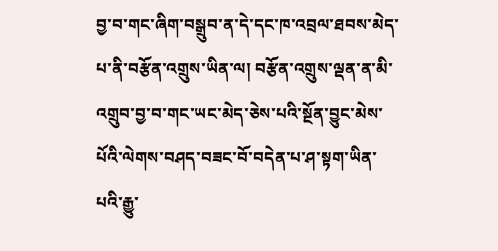བྱ་བ་གང་ཞིག་བསྒྲུབ་ན་དེ་དང་ཁ་འབྲལ་ཐབས་མེད་པ་ནི་བརྩོན་འགྲུས་ཡིན་ལ། བརྩོན་འགྲུས་ལྡན་ན་མི་འགྲུབ་བྱ་བ་གང་ཡང་མེད་ཅེས་པའི་སྔོན་བྱུང་མེས་ པོའི་ལེགས་བཤད་བཟང་བོ་བདེན་པ་ཤ་སྟག་ཡིན་པའི་རྒྱུ་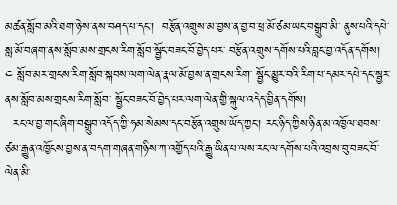མཚན་སློབ་མའི་ཐག་ཉེ་ས་ནས་བཤད་པ་དང་།  བརྩོན་འགྲུས་མ་བྱས་ན་བྱ་བ་ཕྲ་མོ་ཙམ་ཡང་བསྒྲུབ་མི་ ནུས་པའི་དཔེ་སླ་མོ་བཞག་ནས་སློབ་མས་གྲངས་རིག་སློབ་སྦྱོང་བཟང་བོ་བྱེད་པར་ བརྩོན་འགྲུས་དགོས་པའི་བླང་བྱ་འདོན་དགོས།
༤ སློབ་མར་གྲངས་རིག་སློབ་སྐབས་ལག་ལེན་རྣལ་མོ་བྱས་ན་གྲངས་རིག་ སྦྱོང་མྱུར་བའི་རིག་པ་དམར་དཔེ་དང་སྦྱར་ནས་སློབ་མས་གྲངས་རིག་སློབ་ སྦྱོང་བཟང་བོ་བྱེད་པར་ལག་ལེན་གྱི་སྐུལ་འདེད་བྱིན་དགོས།
  རང་ལ་བྱ་གང་ཞིག་བསྒྲུབ་འདོད་ཀྱི་ཧམ་སེམས་དང་བརྩོན་འགྲུས་ཡོད་ཀྱང་། རང་ཉིད་ཀྱིས་ཉིན་མ་འཁྱོལ་ཐབས་ཙམ་རྒྱུན་འཁྱོངས་བྱས་ན་བདག་གཞན་གཉིས་ཀ་འགྱོད་པའི་རྒྱུ་ཡིན་པ་ལས་རང་ལ་དགོས་པའི་འབྲས་བུ་བཟང་བོ་ལེན་མི་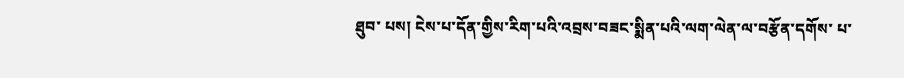ཐུབ་ པས། ངེས་པ་དོན་གྱིས་རིག་པའི་འབྲས་བཟང་སྨིན་པའི་ལག་ལེན་ལ་བརྩོན་དགོས་ པ་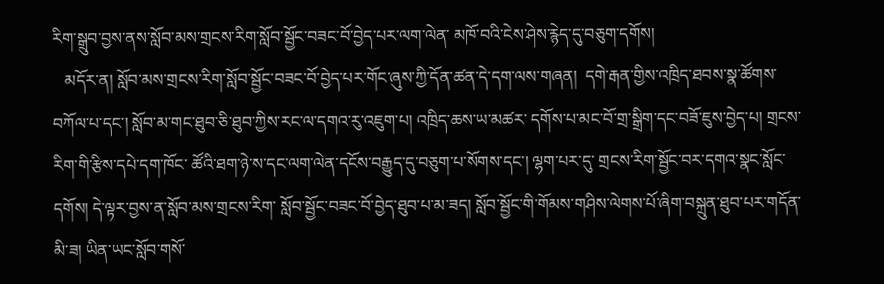རིག་སྒྲུབ་བྱས་ནས་སློབ་མས་གྲངས་རིག་སློབ་སྦྱོང་བཟང་བོ་བྱེད་པར་ལག་ལེན་ མཁོ་བའི་ངེས་ཤེས་རྙེད་དུ་བཅུག་དགོས།
   མདོར་ན། སློབ་མས་གྲངས་རིག་སློབ་སྦྱོང་བཟང་བོ་བྱེད་པར་གོང་ཞུས་ཀྱི་དོན་ཚན་དེ་དག་ལས་གཞན།  དགེ་རྒན་གྱིས་འཁྲིད་ཐབས་སྣ་ཚོགས་བཀོལ་པ་དང་། སློབ་མ་གང་ཐུབ་ཅི་ཐུབ་ཀྱིས་རང་ལ་དགའ་རུ་འཇུག་པ། འཁྲིད་ཆས་ཡ་མཚར་ དགོས་པ་མང་བོ་གྲ་སྒྲིག་དང་བཟོ་ཇུས་བྱེད་པ། གྲངས་རིག་གི་རྩིས་དཔེ་དག་ཁོང་ ཚོའི་ཐག་ཉེ་ས་དང་ལག་ལེན་དངོས་བརྒྱུད་དུ་བཅུག་པ་སོགས་དང་། ལྷག་པར་དུ་ གྲངས་རིག་སྦྱོང་བར་དགའ་སྣང་སློང་དགོས། དེ་ལྟར་བྱས་ན་སློབ་མས་གྲངས་རིག་ སློབ་སྦྱོང་བཟང་བོ་བྱེད་ཐུབ་པ་མ་ཟད། སློབ་སྦྱོང་གི་གོམས་གཤིས་ལེགས་པོ་ཞིག་བསྐྲུན་ཐུབ་པར་གདོན་མི་ཟ། ཡིན་ཡང་སློབ་གསོ་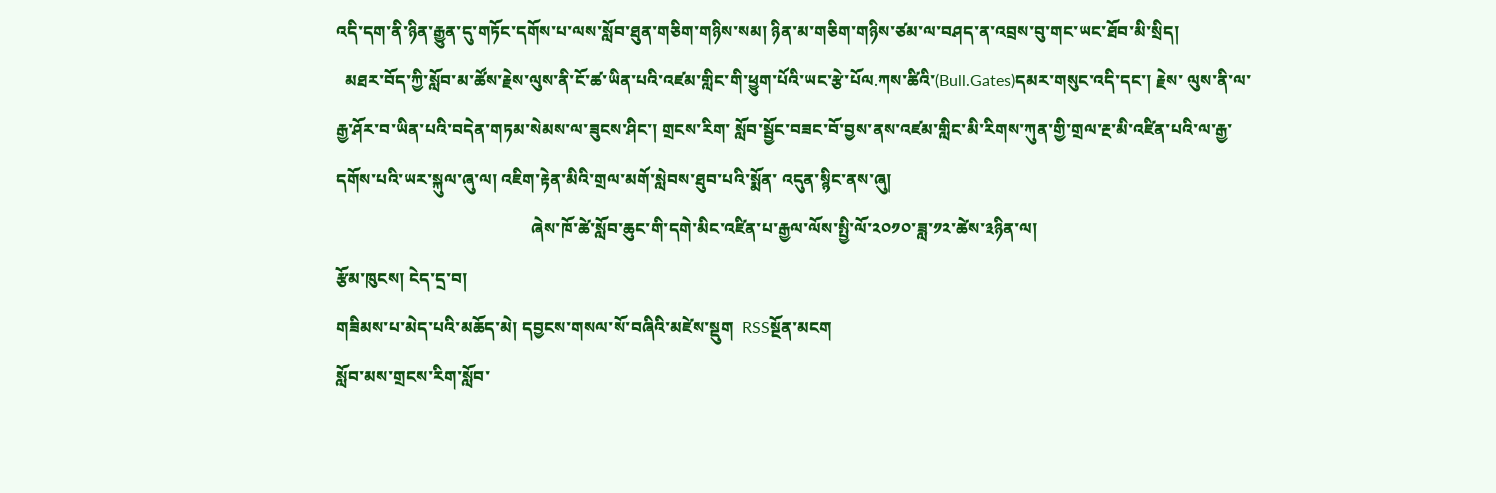འདི་དག་ནི་ཉིན་རྒྱུན་དུ་གཏོང་དགོས་པ་ལས་སློབ་ཐུན་གཅིག་གཉིས་སམ། ཉིན་མ་གཅིག་གཉིས་ཙམ་ལ་བཤད་ན་འབྲས་བུ་གང་ཡང་ཐོབ་མི་སྲིད།
  མཐར་བོད་ཀྱི་སློབ་མ་ཚོས་རྗེས་ལུས་ནི་ངོ་ཚ་ཡིན་པའི་འཛམ་གླིང་གི་ཕྱུག་པོའི་ཡང་རྩེ་པོལ.ཀས་ཚིའི་(Bull.Gates)དམར་གསུང་འདི་དང་། རྗེས་ ལུས་ནི་ལ་རྒྱ་ཤོར་བ་ཡིན་པའི་བདེན་གཏམ་སེམས་ལ་ཟུངས་ཤིང་། གྲངས་རིག་ སློབ་སྦྱོང་བཟང་བོ་བྱས་ནས་འཛམ་གླིང་མི་རིགས་ཀུན་གྱི་གྲལ་རྔ་མི་འཛིན་པའི་ལ་རྒྱ་དགོས་པའི་ཡར་སྐུལ་ཞུ་ལ། འཇིག་རྟེན་མིའི་གྲལ་མགོ་སླེབས་ཐུབ་པའི་སྨོན་ འདུན་སྙིང་ནས་ཞུ།
                                               ཞེས་ཁོ་ཚེ་སློབ་ཆུང་གི་དགེ་མིང་འཛིན་པ་རྒྱལ་ལོས་སྤྱི་ལོ་༢༠༡༠་ཟླ་༡༢་ཚེས་༣ཉིན་ལ།
རྩོམ་ཁུངས། ངེད་དྲ་བ།
གཟིམས་པ་མེད་པའི་མཆོད་མེ། དབྱངས་གསལ་སོ་བཞིའི་མཛེས་སྡུག  RSSསྔོན་མངག
སློབ་མས་གྲངས་རིག་སློབ་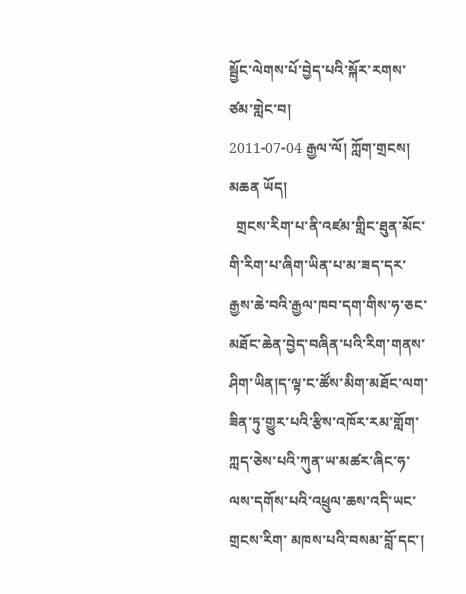སྦྱོང་ལེགས་པོ་བྱེད་པའི་སྐོར་རགས་ཙམ་གླེང་བ།
2011-07-04 རྒྱལ་ལོ། ཀློག་གྲངས། མཆན ཡོད།
  གྲངས་རིག་པ་ནི་འཛམ་གླིང་ཐུན་མོང་གི་རིག་པ་ཞིག་ཡིན་པ་མ་ཟད་དར་རྒྱས་ཆེ་བའི་རྒྱལ་ཁབ་དག་གིས་ཧ་ཅང་མཐོང་ཆེན་བྱེད་བཞིན་པའི་རིག་གནས་ ཤིག་ཡིན།ད་ལྟ་ང་ཚོས་མིག་མཐོང་ལག་ཟིན་ཏུ་གྱུར་པའི་རྩིས་འཁོར་རམ་གློག་ཀླད་ཅེས་པའི་ཀུན་ཡ་མཚར་ཞིང་ཧ་ལས་དགོས་པའི་འཕྲུལ་ཆས་འདི་ཡང་གྲངས་རིག་ མཁས་པའི་བསམ་བློ་དང་།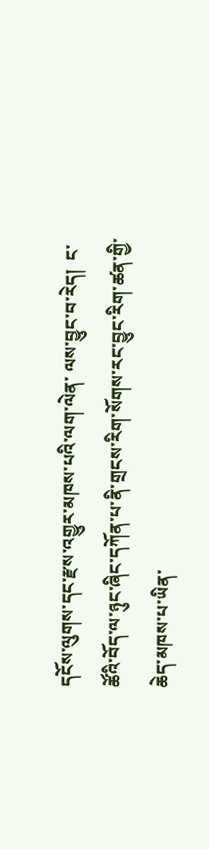དངོས་ལུགས་དང་རྫས་འགྱུར་མཁས་པའི་ལག་ལེན་ ལས་བྱུང་བ་རེད།  ང་ཚོའི་བོད་ལ་ཉུང་ཞིང་དཀོན་པ་ནི་གྲངས་རིག་སོགས་རང་བྱུང་རིག་ཚན་གྱི་ཆེད་མཁས་པ་ཡིན་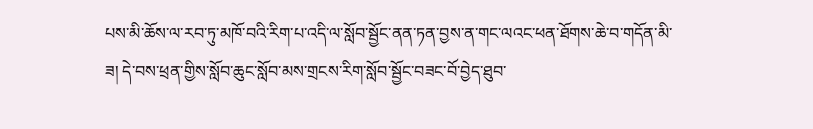པས་མི་ཆོས་ལ་རབ་ཏུ་མཁོ་བའི་རིག་པ་འདི་ལ་སློབ་སྦྱོང་ནན་ཏན་བྱས་ན་གང་ལའང་ཕན་ཐོགས་ཆེ་བ་གདོན་མི་ཟ། དེ་བས་ཕྲན་གྱིས་སློབ་ཆུང་སློབ་མས་གྲངས་རིག་སློབ་སྦྱོང་བཟང་བོ་བྱེད་ཐུབ་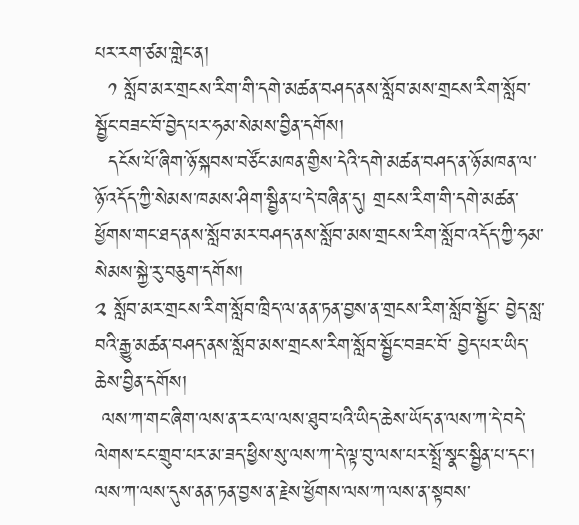པར་རག་ཙམ་གླེང་ན།
  ༡ སློབ་མར་གྲངས་རིག་གི་དགེ་མཚན་བཤད་ནས་སློབ་མས་གྲངས་རིག་སློབ་སྦྱོང་བཟང་བོ་བྱེད་པར་ཧམ་སེམས་བྱིན་དགོས།
  དངོས་པོ་ཞིག་ཉོ་སྐབས་བཙོང་མཁན་གྱིས་དེའི་དགེ་མཚན་བཤད་ན་ཉོ་མཁན་ལ་ཉོ་འདོད་ཀྱི་སེམས་ཁམས་ཤིག་སྦྱིན་པ་དེ་བཞིན་དུ། གྲངས་རིག་གི་དགེ་མཚན་ཕྱོགས་གང་ཐད་ནས་སློབ་མར་བཤད་ནས་སློབ་མས་གྲངས་རིག་སློབ་འདོད་ཀྱི་ཧམ་སེམས་སྐྱེ་རུ་བཅུག་དགོས།
༢ སློབ་མར་གྲངས་རིག་སློབ་ཁྲིད་ལ་ནན་ཏན་བྱས་ན་གྲངས་རིག་སློབ་སྦྱོང་ བྱེད་སླ་བའི་རྒྱུ་མཚན་བཤད་ནས་སློབ་མས་གྲངས་རིག་སློབ་སྦྱོང་བཟང་བོ་ བྱེད་པར་ཡིད་ཆེས་བྱིན་དགོས།
 ལས་ཀ་གང་ཞིག་ལས་ན་རང་ལ་ལས་ཐུབ་པའི་ཡིད་ཆེས་ཡོད་ན་ལས་ཀ་དེ་བདེ་ལེགས་ངང་གྲུབ་པར་མ་ཟད་ཕྱིས་སུ་ལས་ཀ་དེ་ལྟ་བུ་ལས་པར་སྤྲོ་སྣང་སྦྱིན་པ་དང་། ལས་ཀ་ལས་དུས་ནན་ཏན་བྱས་ན་རྗེས་ཕྱོགས་ལས་ཀ་ལས་ན་སྟབས་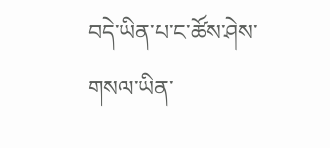བདེ་ཡིན་པ་ང་ཚོས་ཤེས་གསལ་ཡིན་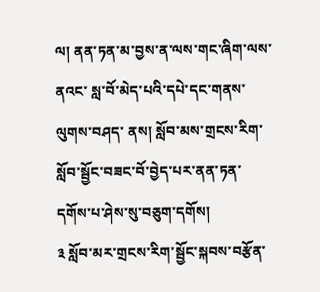ལ། ནན་ཏན་མ་བྱས་ན་ལས་གང་ཞིག་ལས་ནའང་ སླ་བོ་མེད་པའི་དཔེ་དང་གནས་ལུགས་བཤད་ ནས། སློབ་མས་གྲངས་རིག་སློབ་སྦྱོང་བཟང་བོ་བྱེད་པར་ནན་ཏན་དགོས་པ་ཤེས་སུ་བཅུག་དགོས།
༣ སློབ་མར་གྲངས་རིག་སྦྱོང་སྐབས་བརྩོན་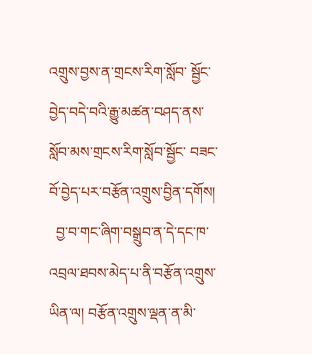འགྲུས་བྱས་ན་གྲངས་རིག་སློབ་ སྦྱོང་བྱེད་བདེ་བའི་རྒྱུ་མཚན་བཤད་ནས་སློབ་མས་གྲངས་རིག་སློབ་སྦྱོང་ བཟང་བོ་བྱེད་པར་བརྩོན་འགྲུས་བྱིན་དགོས།
  བྱ་བ་གང་ཞིག་བསྒྲུབ་ན་དེ་དང་ཁ་འབྲལ་ཐབས་མེད་པ་ནི་བརྩོན་འགྲུས་ཡིན་ལ། བརྩོན་འགྲུས་ལྡན་ན་མི་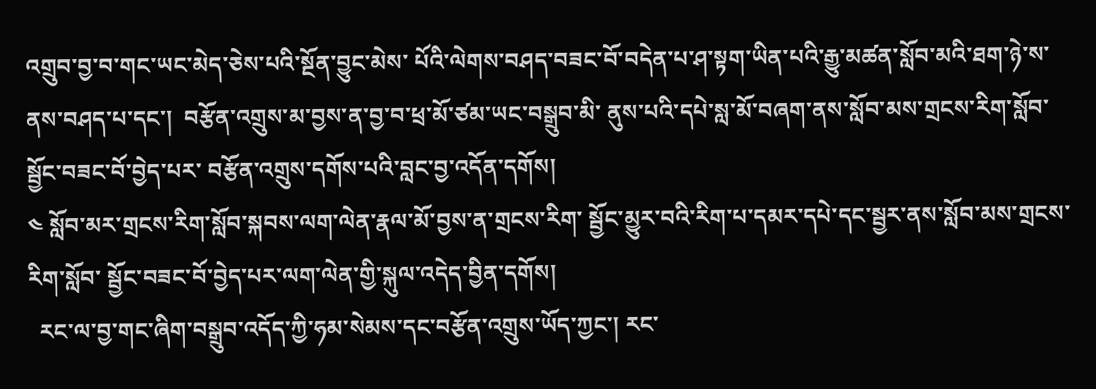འགྲུབ་བྱ་བ་གང་ཡང་མེད་ཅེས་པའི་སྔོན་བྱུང་མེས་ པོའི་ལེགས་བཤད་བཟང་བོ་བདེན་པ་ཤ་སྟག་ཡིན་པའི་རྒྱུ་མཚན་སློབ་མའི་ཐག་ཉེ་ས་ནས་བཤད་པ་དང་།  བརྩོན་འགྲུས་མ་བྱས་ན་བྱ་བ་ཕྲ་མོ་ཙམ་ཡང་བསྒྲུབ་མི་ ནུས་པའི་དཔེ་སླ་མོ་བཞག་ནས་སློབ་མས་གྲངས་རིག་སློབ་སྦྱོང་བཟང་བོ་བྱེད་པར་ བརྩོན་འགྲུས་དགོས་པའི་བླང་བྱ་འདོན་དགོས།
༤ སློབ་མར་གྲངས་རིག་སློབ་སྐབས་ལག་ལེན་རྣལ་མོ་བྱས་ན་གྲངས་རིག་ སྦྱོང་མྱུར་བའི་རིག་པ་དམར་དཔེ་དང་སྦྱར་ནས་སློབ་མས་གྲངས་རིག་སློབ་ སྦྱོང་བཟང་བོ་བྱེད་པར་ལག་ལེན་གྱི་སྐུལ་འདེད་བྱིན་དགོས།
  རང་ལ་བྱ་གང་ཞིག་བསྒྲུབ་འདོད་ཀྱི་ཧམ་སེམས་དང་བརྩོན་འགྲུས་ཡོད་ཀྱང་། རང་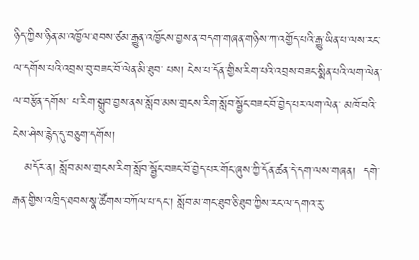ཉིད་ཀྱིས་ཉིན་མ་འཁྱོལ་ཐབས་ཙམ་རྒྱུན་འཁྱོངས་བྱས་ན་བདག་གཞན་གཉིས་ཀ་འགྱོད་པའི་རྒྱུ་ཡིན་པ་ལས་རང་ལ་དགོས་པའི་འབྲས་བུ་བཟང་བོ་ལེན་མི་ཐུབ་ པས། ངེས་པ་དོན་གྱིས་རིག་པའི་འབྲས་བཟང་སྨིན་པའི་ལག་ལེན་ལ་བརྩོན་དགོས་ པ་རིག་སྒྲུབ་བྱས་ནས་སློབ་མས་གྲངས་རིག་སློབ་སྦྱོང་བཟང་བོ་བྱེད་པར་ལག་ལེན་ མཁོ་བའི་ངེས་ཤེས་རྙེད་དུ་བཅུག་དགོས།
   མདོར་ན། སློབ་མས་གྲངས་རིག་སློབ་སྦྱོང་བཟང་བོ་བྱེད་པར་གོང་ཞུས་ཀྱི་དོན་ཚན་དེ་དག་ལས་གཞན།  དགེ་རྒན་གྱིས་འཁྲིད་ཐབས་སྣ་ཚོགས་བཀོལ་པ་དང་། སློབ་མ་གང་ཐུབ་ཅི་ཐུབ་ཀྱིས་རང་ལ་དགའ་རུ་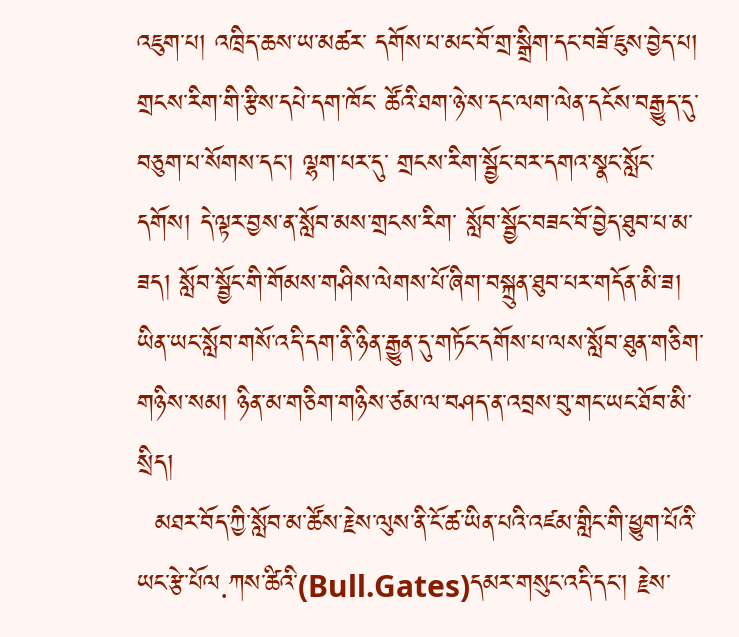འཇུག་པ། འཁྲིད་ཆས་ཡ་མཚར་ དགོས་པ་མང་བོ་གྲ་སྒྲིག་དང་བཟོ་ཇུས་བྱེད་པ། གྲངས་རིག་གི་རྩིས་དཔེ་དག་ཁོང་ ཚོའི་ཐག་ཉེ་ས་དང་ལག་ལེན་དངོས་བརྒྱུད་དུ་བཅུག་པ་སོགས་དང་། ལྷག་པར་དུ་ གྲངས་རིག་སྦྱོང་བར་དགའ་སྣང་སློང་དགོས། དེ་ལྟར་བྱས་ན་སློབ་མས་གྲངས་རིག་ སློབ་སྦྱོང་བཟང་བོ་བྱེད་ཐུབ་པ་མ་ཟད། སློབ་སྦྱོང་གི་གོམས་གཤིས་ལེགས་པོ་ཞིག་བསྐྲུན་ཐུབ་པར་གདོན་མི་ཟ། ཡིན་ཡང་སློབ་གསོ་འདི་དག་ནི་ཉིན་རྒྱུན་དུ་གཏོང་དགོས་པ་ལས་སློབ་ཐུན་གཅིག་གཉིས་སམ། ཉིན་མ་གཅིག་གཉིས་ཙམ་ལ་བཤད་ན་འབྲས་བུ་གང་ཡང་ཐོབ་མི་སྲིད།
  མཐར་བོད་ཀྱི་སློབ་མ་ཚོས་རྗེས་ལུས་ནི་ངོ་ཚ་ཡིན་པའི་འཛམ་གླིང་གི་ཕྱུག་པོའི་ཡང་རྩེ་པོལ.ཀས་ཚིའི་(Bull.Gates)དམར་གསུང་འདི་དང་། རྗེས་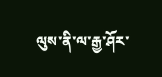ལུས་ནི་ལ་རྒྱ་ཤོར་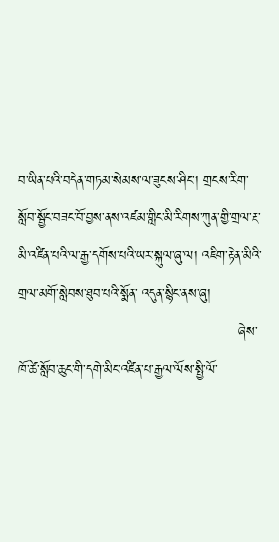བ་ཡིན་པའི་བདེན་གཏམ་སེམས་ལ་ཟུངས་ཤིང་། གྲངས་རིག་ སློབ་སྦྱོང་བཟང་བོ་བྱས་ནས་འཛམ་གླིང་མི་རིགས་ཀུན་གྱི་གྲལ་རྔ་མི་འཛིན་པའི་ལ་རྒྱ་དགོས་པའི་ཡར་སྐུལ་ཞུ་ལ། འཇིག་རྟེན་མིའི་གྲལ་མགོ་སླེབས་ཐུབ་པའི་སྨོན་ འདུན་སྙིང་ནས་ཞུ།
                                               ཞེས་ཁོ་ཚེ་སློབ་ཆུང་གི་དགེ་མིང་འཛིན་པ་རྒྱལ་ལོས་སྤྱི་ལོ་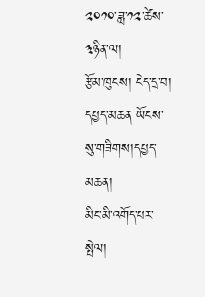༢༠༡༠་ཟླ་༡༢་ཚེས་༣ཉིན་ལ།
རྩོམ་ཁུངས། ངེད་དྲ་བ།
དཔྱད་མཆན ཡོངས་སུ་གཟིགས།དཔྱད་མཆན།
མིང་མི་འགོད་པར་སྤེལ།